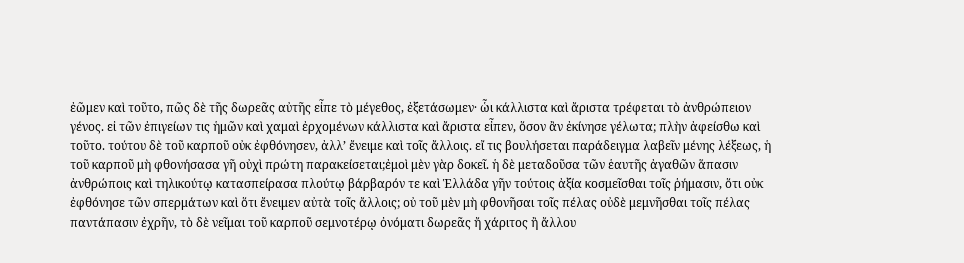ἐῶμεν καὶ τοῦτο, πῶς δὲ τῆς δωρεᾶς αὐτῆς εἶπε τὸ μέγεθος, ἐξετάσωμεν· ὧι κάλλιστα καὶ ἄριστα τρέφεται τὸ ἀνθρώπειον γένος. εἰ τῶν ἐπιγείων τις ἡμῶν καὶ χαμαὶ ἐρχομένων κάλλιστα καὶ ἄριστα εἶπεν, ὅσον ἂν ἐκίνησε γέλωτα; πλὴν ἀφείσθω καὶ τοῦτο. τούτου δὲ τοῦ καρποῦ οὐκ ἐφθόνησεν, ἀλλʼ ἔνειμε καὶ τοῖς ἄλλοις. εἴ τις βουλήσεται παράδειγμα λαβεῖν μένης λέξεως, ἡ τοῦ καρποῦ μὴ φθονήσασα γῆ οὐχὶ πρώτη παρακείσεται;ἐμοὶ μὲν γὰρ δοκεῖ. ἡ δὲ μεταδοῦσα τῶν ἑαυτῆς ἀγαθῶν ἅπασιν ἀνθρώποις καὶ τηλικούτῳ κατασπείρασα πλούτῳ βάρβαρόν τε καὶ Ἑλλάδα γῆν τούτοις ἀξία κοσμεῖσθαι τοῖς ῥήμασιν, ὅτι οὐκ ἐφθόνησε τῶν σπερμάτων καὶ ὅτι ἔνειμεν αὐτὰ τοῖς ἄλλοις; οὐ τοῦ μὲν μὴ φθονῆσαι τοῖς πέλας οὐδὲ μεμνῆσθαι τοῖς πέλας παντάπασιν ἐχρῆν, τὸ δὲ νεῖμαι τοῦ καρποῦ σεμνοτέρῳ ὀνόματι δωρεᾶς ἤ χάριτος ἢ ἄλλου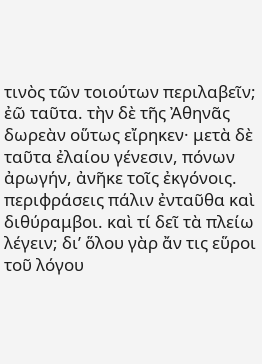τινὸς τῶν τοιούτων περιλαβεῖν; ἐῶ ταῦτα. τὴν δὲ τῆς Ἀθηνᾶς δωρεὰν οὕτως εἴρηκεν· μετὰ δὲ ταῦτα ἐλαίου γένεσιν, πόνων ἀρωγήν, ἀνῆκε τοῖς ἐκγόνοις. περιφράσεις πάλιν ἐνταῦθα καὶ διθύραμβοι. καὶ τί δεῖ τὰ πλείω λέγειν; δι’ ὅλου γὰρ ἄν τις εὕροι τοῦ λόγου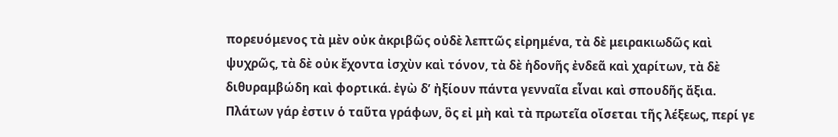πορευόμενος τὰ μὲν οὐκ ἀκριβῶς οὐδὲ λεπτῶς εἰρημένα, τὰ δὲ μειρακιωδῶς καὶ ψυχρῶς, τὰ δὲ οὐκ ἔχοντα ἰσχὺν καὶ τόνον, τὰ δὲ ἡδονῆς ἐνδεᾶ καὶ χαρίτων, τὰ δὲ διθυραμβώδη καὶ φορτικά. ἐγὼ δʼ ἠξίουν πάντα γενναῖα εἶναι καὶ σπουδῆς ἄξια. Πλάτων γάρ ἐστιν ὁ ταῦτα γράφων, ὃς εἰ μὴ καὶ τὰ πρωτεῖα οἴσεται τῆς λέξεως, περί γε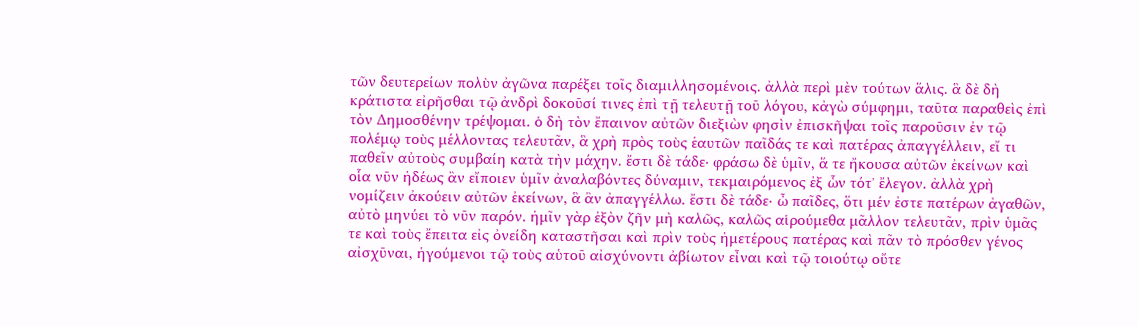τῶν δευτερείων πολὺν ἀγῶνα παρέξει τοῖς διαμιλλησομένοις. ἀλλὰ περὶ μὲν τούτων ἅλις. ἃ δὲ δὴ κράτιστα εἰρῆσθαι τῷ ἀνδρὶ δοκοῦσί τινες ἐπὶ τῇ τελευτῇ τοῦ λόγου, κἀγὼ σύμφημι, ταῦτα παραθεὶς ἐπὶ τὸν Δημοσθένην τρέψομαι. ὁ δὴ τὸν ἔπαινον αὐτῶν διεξιὼν φησὶν ἐπισκῆψαι τοῖς παροῦσιν ἐν τῷ πολέμῳ τοὺς μέλλοντας τελευτᾶν, ἃ χρὴ πρὸς τοὺς ἑαυτῶν παῖδάς τε καὶ πατέρας ἀπαγγέλλειν, εἴ τι παθεῖν αὐτοὺς συμβαίη κατὰ τὴν μάχην. ἔστι δὲ τάδε· φράσω δὲ ὑμῖν, ἅ τε ἤκουσα αὐτῶν ἐκείνων καὶ οἷα νῦν ἡδέως ἂν εἴποιεν ὑμῖν ἀναλαβόντες δύναμιν, τεκμαιρόμενος ἐξ ὧν τότʼ ἔλεγον. ἀλλὰ χρὴ νομίζειν ἀκούειν αὐτῶν ἐκείνων, ἃ ἂν ἀπαγγέλλω. ἔστι δὲ τάδε· ὦ παῖδες, ὅτι μέν ἐστε πατέρων ἀγαθῶν, αὐτὸ μηνύει τὸ νῦν παρόν. ἡμῖν γὰρ ἐξὸν ζῆν μὴ καλῶς, καλῶς αἱρούμεθα μᾶλλον τελευτᾶν, πρὶν ὑμᾶς τε καὶ τοὺς ἔπειτα εἰς ὀνείδη καταστῆσαι καὶ πρὶν τοὺς ἡμετέρους πατέρας καὶ πᾶν τὸ πρόσθεν γένος αἰσχῦναι, ἡγούμενοι τῷ τοὺς αὑτοῦ αἰσχύνοντι ἀβίωτον εἶναι καὶ τῷ τοιούτῳ οὔτε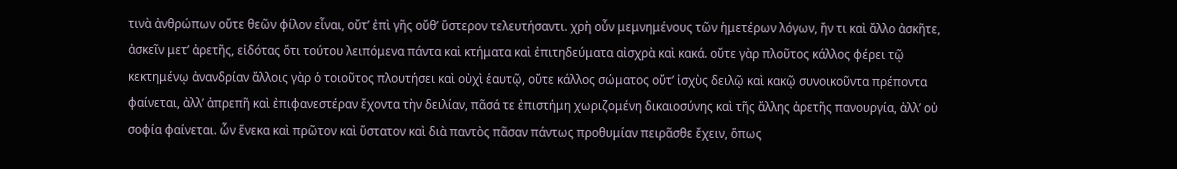τινὰ ἀνθρώπων οὔτε θεῶν φίλον εἶναι, οὔτʼ ἐπὶ γῆς οὔθʼ ὕστερον τελευτήσαντι. χρὴ οὖν μεμνημένους τῶν ἡμετέρων λόγων, ἤν τι καὶ ἄλλο ἀσκῆτε, ἀσκεῖν μετʼ ἀρετῆς, εἰδότας ὅτι τούτου λειπόμενα πάντα καὶ κτήματα καὶ ἐπιτηδεύματα αἰσχρὰ καὶ κακά. οὔτε γὰρ πλοῦτος κάλλος φέρει τῷ κεκτημένῳ ἀνανδρίαν ἄλλοις γὰρ ὁ τοιοῦτος πλουτήσει καὶ οὐχὶ ἑαυτῷ, οὔτε κάλλος σώματος οὔτʼ ἰσχὺς δειλῷ καὶ κακῷ συνοικοῦντα πρέποντα φαίνεται, ἀλλʼ ἀπρεπῆ καὶ ἐπιφανεστέραν ἔχοντα τὴν δειλίαν, πᾶσά τε ἐπιστήμη χωριζομένη δικαιοσύνης καὶ τῆς ἄλλης ἀρετῆς πανουργία, ἀλλʼ οὐ σοφία φαίνεται. ὧν ἕνεκα καὶ πρῶτον καὶ ὕστατον καὶ διὰ παντὸς πᾶσαν πάντως προθυμίαν πειρᾶσθε ἔχειν, ὅπως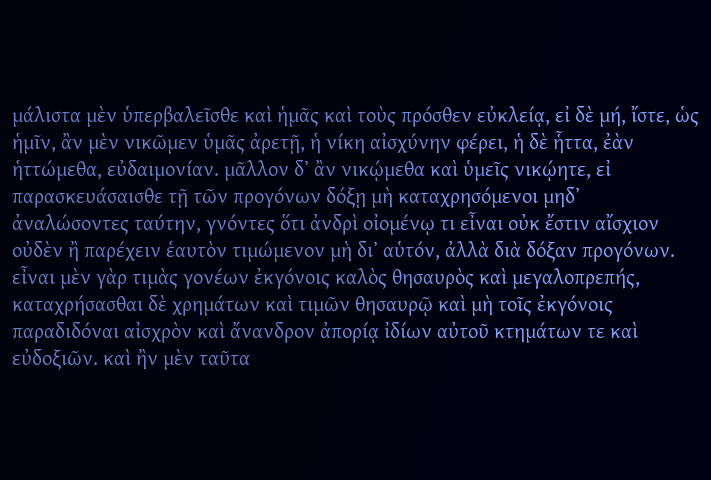μάλιστα μὲν ὑπερβαλεῖσθε καὶ ἡμᾶς καὶ τοὺς πρόσθεν εὐκλείᾳ, εἰ δὲ μή, ἴστε, ὡς ἡμῖν, ἂν μὲν νικῶμεν ὑμᾶς ἀρετῇ, ἡ νίκη αἰσχύνην φέρει, ἡ δὲ ἧττα, ἐὰν ἡττώμεθα, εὐδαιμονίαν. μᾶλλον δʼ ἂν νικῴμεθα καὶ ὑμεῖς νικῴητε, εἰ παρασκευάσαισθε τῇ τῶν προγόνων δόξῃ μὴ καταχρησόμενοι μηδʼ ἀναλώσοντες ταύτην, γνόντες ὅτι ἀνδρὶ οἰομένῳ τι εἶναι οὐκ ἔστιν αἴσχιον οὐδὲν ἢ παρέχειν ἑαυτὸν τιμώμενον μὴ διʼ αὑτόν, ἀλλὰ διὰ δόξαν προγόνων. εἶναι μὲν γὰρ τιμὰς γονέων ἐκγόνοις καλὸς θησαυρὸς καὶ μεγαλοπρεπής, καταχρήσασθαι δὲ χρημάτων καὶ τιμῶν θησαυρῷ καὶ μὴ τοῖς ἐκγόνοις παραδιδόναι αἰσχρὸν καὶ ἄνανδρον ἀπορίᾳ ἰδίων αὐτοῦ κτημάτων τε καὶ εὐδοξιῶν. καὶ ἢν μὲν ταῦτα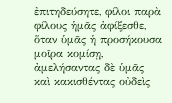ἐπιτηδεύσητε, φίλοι παρὰ φίλους ἡμᾶς ἀφίξεσθε, ὅταν ὑμᾶς ἡ προσήκουσα μοῖρα κομίσῃ, ἀμελήσαντας δὲ ὑμᾶς καὶ κακισθέντας οὐδεὶς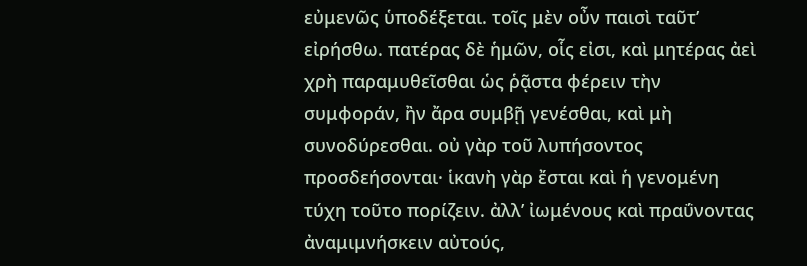εὐμενῶς ὑποδέξεται. τοῖς μὲν οὖν παισὶ ταῦτʼ εἰρήσθω. πατέρας δὲ ἡμῶν, οἷς εἰσι, καὶ μητέρας ἀεὶ χρὴ παραμυθεῖσθαι ὡς ῥᾷστα φέρειν τὴν συμφοράν, ἢν ἄρα συμβῇ γενέσθαι, καὶ μὴ συνοδύρεσθαι. οὐ γὰρ τοῦ λυπήσοντος προσδεήσονται· ἱκανὴ γὰρ ἔσται καὶ ἡ γενομένη τύχη τοῦτο πορίζειν. ἀλλʼ ἰωμένους καὶ πραΰνοντας ἀναμιμνήσκειν αὐτούς,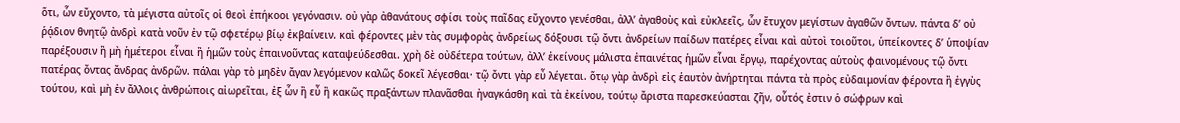ὅτι, ὧν εὔχοντο, τὰ μέγιστα αὐτοῖς οἱ θεοὶ ἐπήκοοι γεγόνασιν. οὐ γὰρ ἀθανάτους σφίσι τοὺς παῖδας εὔχοντο γενέσθαι, ἀλλʼ ἀγαθοὺς καὶ εὐκλεεῖς, ὧν ἔτυχον μεγίστων ἀγαθῶν ὄντων. πάντα δʼ οὐ ῥᾴδιον θνητῷ ἀνδρὶ κατὰ νοῦν ἐν τῷ σφετέρῳ βίῳ ἐκβαίνειν. καὶ φέροντες μὲν τὰς συμφορὰς ἀνδρείως δόξουσι τῷ ὄντι ἀνδρείων παίδων πατέρες εἶναι καὶ αὐτοὶ τοιοῦτοι, ὑπείκοντες δʼ ὑποψίαν παρέξουσιν ἢ μὴ ἡμέτεροι εἶναι ἢ ἡμῶν τοὺς ἐπαινοῦντας καταψεύδεσθαι. χρὴ δὲ οὐδέτερα τούτων, ἀλλʼ ἐκείνους μάλιστα ἐπαινέτας ἡμῶν εἶναι ἔργῳ, παρέχοντας αὑτοὺς φαινομένους τῷ ὄντι πατέρας ὄντας ἄνδρας ἀνδρῶν. πάλαι γὰρ τὸ μηδὲν ἄγαν λεγόμενον καλῶς δοκεῖ λέγεσθαι· τῷ ὄντι γὰρ εὖ λέγεται. ὅτῳ γὰρ ἀνδρὶ εἰς ἑαυτὸν ἀνήρτηται πάντα τὰ πρὸς εὐδαιμονίαν φέροντα ἢ ἐγγὺς τούτου, καὶ μὴ ἐν ἄλλοις ἀνθρώποις αἰωρεῖται, ἐξ ὧν ἢ εὖ ἢ κακῶς πραξάντων πλανᾶσθαι ἠναγκάσθη καὶ τὰ ἐκείνου, τούτῳ ἄριστα παρεσκεύασται ζῆν, οὗτός ἐστιν ὁ σώφρων καὶ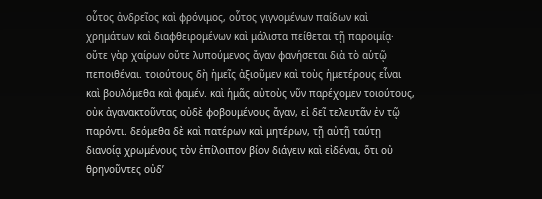οὗτος ἀνδρεῖος καὶ φρόνιμος, οὗτος γιγνομένων παίδων καὶ χρημάτων καὶ διαφθειρομένων καὶ μάλιστα πείθεται τῇ παροιμίᾳ· οὔτε γὰρ χαίρων οὔτε λυπούμενος ἄγαν φανήσεται διὰ τὸ αὑτῷ πεποιθέναι. τοιούτους δὴ ἡμεῖς ἀξιοῦμεν καὶ τοὺς ἡμετέρους εἶναι καὶ βουλόμεθα καὶ φαμέν. καὶ ἡμᾶς αὐτοὺς νῦν παρέχομεν τοιούτους, οὐκ ἀγανακτοῦντας οὐδὲ φοβουμένους ἄγαν, εἰ δεῖ τελευτᾶν ἐν τῷ παρόντι. δεόμεθα δὲ καὶ πατέρων καὶ μητέρων, τῇ αὐτῇ ταύτῃ διανοίᾳ χρωμένους τὸν ἐπίλοιπον βίον διάγειν καὶ εἰδέναι, ὅτι οὐ θρηνοῦντες οὐδʼ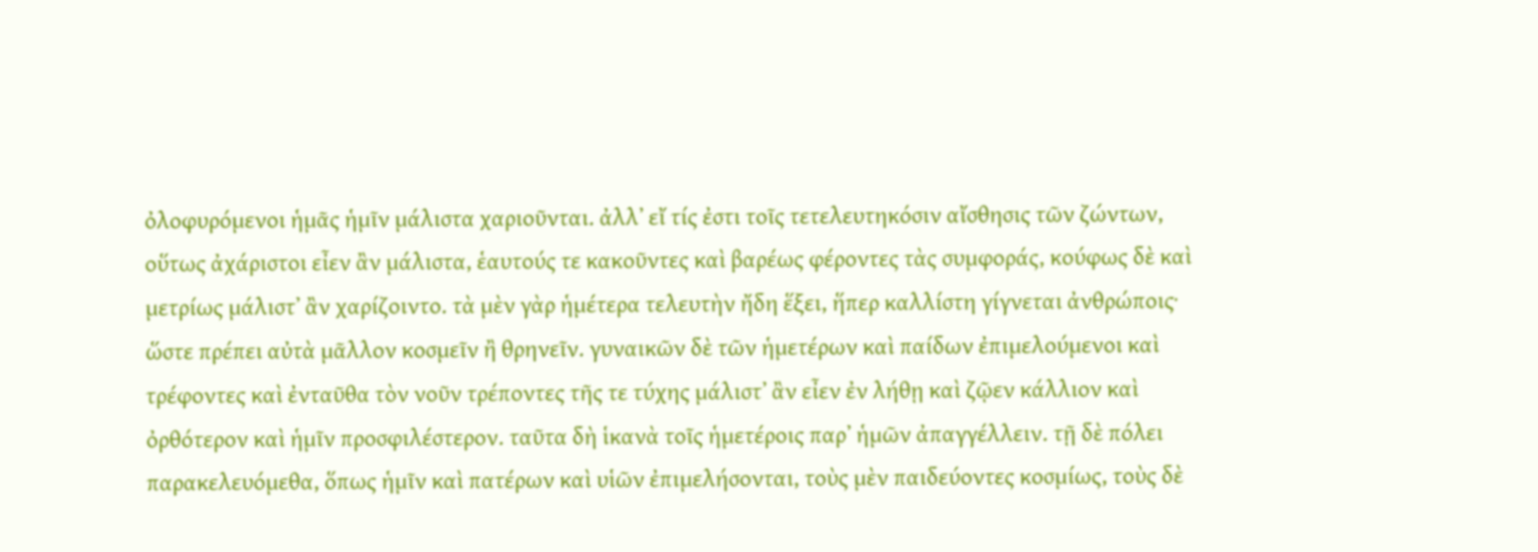ὀλοφυρόμενοι ἡμᾶς ἡμῖν μάλιστα χαριοῦνται. ἀλλʼ εἴ τίς ἐστι τοῖς τετελευτηκόσιν αἴσθησις τῶν ζώντων, οὕτως ἀχάριστοι εἶεν ἂν μάλιστα, ἑαυτούς τε κακοῦντες καὶ βαρέως φέροντες τὰς συμφοράς, κούφως δὲ καὶ μετρίως μάλιστʼ ἂν χαρίζοιντο. τὰ μὲν γὰρ ἡμέτερα τελευτὴν ἤδη ἕξει, ἥπερ καλλίστη γίγνεται ἀνθρώποις· ὥστε πρέπει αὐτὰ μᾶλλον κοσμεῖν ἢ θρηνεῖν. γυναικῶν δὲ τῶν ἡμετέρων καὶ παίδων ἐπιμελούμενοι καὶ τρέφοντες καὶ ἐνταῦθα τὸν νοῦν τρέποντες τῆς τε τύχης μάλιστʼ ἂν εἶεν ἐν λήθῃ καὶ ζῷεν κάλλιον καὶ ὀρθότερον καὶ ἡμῖν προσφιλέστερον. ταῦτα δὴ ἱκανὰ τοῖς ἡμετέροις παρʼ ἡμῶν ἀπαγγέλλειν. τῇ δὲ πόλει παρακελευόμεθα, ὅπως ἡμῖν καὶ πατέρων καὶ υἱῶν ἐπιμελήσονται, τοὺς μὲν παιδεύοντες κοσμίως, τοὺς δὲ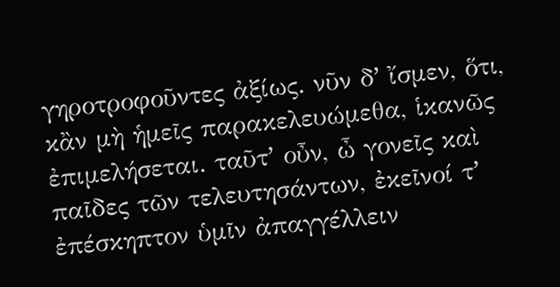γηροτροφοῦντες ἀξίως. νῦν δʼ ἴσμεν, ὅτι, κἂν μὴ ἡμεῖς παρακελευώμεθα, ἱκανῶς ἐπιμελήσεται. ταῦτʼ οὖν, ὦ γονεῖς καὶ παῖδες τῶν τελευτησάντων, ἐκεῖνοί τʼ ἐπέσκηπτον ὑμῖν ἀπαγγέλλειν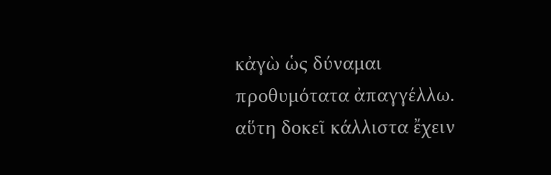κἀγὼ ὡς δύναμαι προθυμότατα ἀπαγγέλλω. αὕτη δοκεῖ κάλλιστα ἔχειν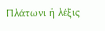Πλάτωνι ἡ λέξις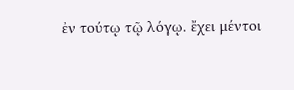ἐν τούτῳ τῷ λόγῳ. ἔχει μέντοι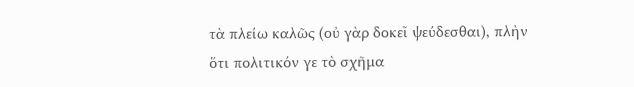τὰ πλείω καλῶς (οὐ γὰρ δοκεῖ ψεύδεσθαι), πλὴν ὅτι πολιτικόν γε τὸ σχῆμα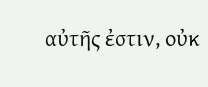αὐτῆς ἐστιν, οὐκ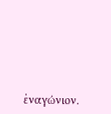ἐναγώνιον.